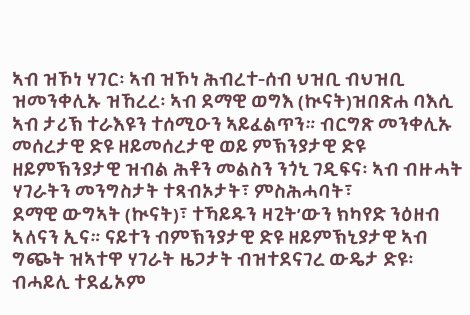ኣብ ዝኾነ ሃገር፡ ኣብ ዝኾነ ሕብረተ-ሰብ ህዝቢ ብህዝቢ ዝመንቀሊኡ ዝኸረረ፡ ኣብ ደማዊ ወግእ (ኲናት)ዝበጽሐ ባእሲ ኣብ ታሪኽ ተራእዩን ተሰሚዑን ኣይፈልጥን። ብርግጽ መንቀሊኡ መሰረታዊ ድዩ ዘይመሰረታዊ ወይ ምኽንያታዊ ድዩ ዘይምኽንያታዊ ዝብል ሕቶን መልስን ንጎኒ ገዲፍና፡ ኣብ ብዙሓት ሃገራትን መንግስታት ተጻብኦታት፣ ምስሕሓባት፣
ደማዊ ውግኣት (ኲናት)፣ ተኻይዱን ዛጊት’ውን ክካየድ ንዕዘብ ኣለናን ኢና። ናይተን ብምኽንያታዊ ድዩ ዘይምኽኒያታዊ ኣብ ግጭት ዝኣተዋ ሃገራት ዜጋታት ብዝተደናገረ ውዴታ ድዩ፡ ብሓይሊ ተደፊኦም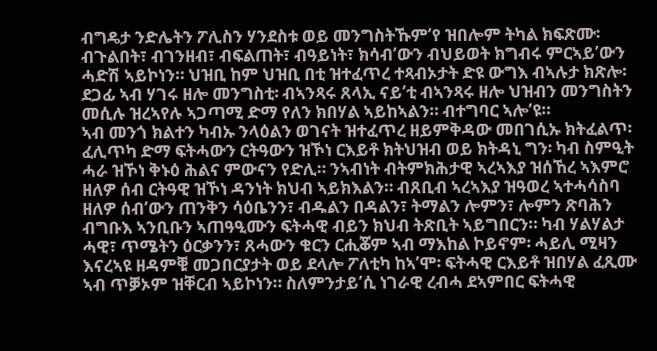ብግዴታ ንድሌትን ፖሊስን ሃንደስቱ ወይ መንግስትኹም’የ ዝበሎም ትካል ክፍጽሙ፡ ብጉልበት፣ ብገንዘብ፣ ብፍልጠት፣ ብዓይነት፣ ክሳብ’ውን ብህይወት ክግብሩ ምርኣይ’ውን ሓድሽ ኣይኮነን። ህዝቢ ከም ህዝቢ በቲ ዝተፈጥረ ተጻብኦታት ድዩ ውግእ ብኣሉታ ክጽሎ፡ ደጋፊ ኣብ ሃገሩ ዘሎ መንግስቲ፡ ብኣንጻሩ ጸላኢ ናይ’ቲ ብኣንጻሩ ዘሎ ህዝብን መንግስትን መሲሉ ዝረኣየሉ ኣጋጣሚ ድማ የለን ክበሃል ኣይከኣልን። ብተግባር ኣሎ’ዩ።
ኣብ መንጎ ክልተን ካብኡ ንላዕልን ወገናት ዝተፈጥረ ዘይምቅዳው መበገሲኡ ክትፈልጥ፡ ፈሊጥካ ድማ ፍትሓውን ርትዓውን ዝኾነ ርእይቶ ክትህዝብ ወይ ክትዳኒ ግን፡ ካብ ስምዒት ሓራ ዝኾነ ቅኑዕ ሕልና ምውናን የድሊ። ንኣብነት ብትምክሕታዊ ኣረኣእያ ዝሰኸረ ኣእምሮ ዘለዎ ሰብ ርትዓዊ ዝኾነ ዳንነት ክህብ ኣይክእልን። ብጸቢብ ኣረኣእያ ዝዓወረ ኣተሓሳስባ ዘለዎ ሰብ’ውን ጠንቅን ሳዕቤንን፣ ብዱልን በዳልን፣ ትማልን ሎምን፣ ሎምን ጽባሕን ብግቡእ ኣንቢቡን ኣጠዓዒሙን ፍትሓዊ ብይን ክህብ ትጽቢት ኣይግበርን። ካብ ሃልሃልታ ሓዊ፣ ጥሜትን ዕርቃንን፣ ጸሓውን ቁርን ርሒቖም ኣብ ማእከል ኮይኖም፡ ሓይሊ ሚዛን እናረኣዩ ዘዳምቑ መጋበርያታት ወይ ደላሎ ፖለቲካ ከኣ’ሞ፡ ፍትሓዊ ርእይቶ ዝበሃል ፈጺሙ ኣብ ጥቓኦም ዝቐርብ ኣይኮነን። ስለምንታይ’ሲ ነገራዊ ረብሓ ደኣምበር ፍትሓዊ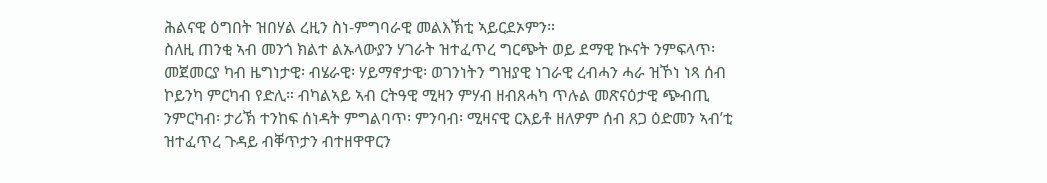ሕልናዊ ዕግበት ዝበሃል ረዚን ስነ-ምግባራዊ መልእኽቲ ኣይርደኦምን።
ስለዚ ጠንቂ ኣብ መንጎ ክልተ ልኡላውያን ሃገራት ዝተፈጥረ ግርጭት ወይ ደማዊ ኲናት ንምፍላጥ፡ መጀመርያ ካብ ዜግነታዊ፡ ብሄራዊ፡ ሃይማኖታዊ፡ ወገንነትን ግዝያዊ ነገራዊ ረብሓን ሓራ ዝኾነ ነጻ ሰብ ኮይንካ ምርካብ የድሊ። ብካልኣይ ኣብ ርትዓዊ ሚዛን ምሃብ ዘብጸሓካ ጥሉል መጽናዕታዊ ጭብጢ ንምርካብ፡ ታሪኽ ተንከፍ ሰነዳት ምግልባጥ፡ ምንባብ፡ ሚዛናዊ ርእይቶ ዘለዎም ሰብ ጸጋ ዕድመን ኣብ’ቲ ዝተፈጥረ ጉዳይ ብቐጥታን ብተዘዋዋርን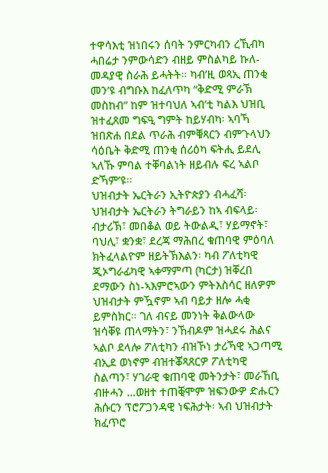ተዋሳእቲ ዝነበሩን ሰባት ንምርካብን ረኺብካ ሓበሬታ ንምውሳድን ብዘይ ምስልካይ ኩለ-መዳያዊ ስራሕ ይሓትት። ካብ’ዚ ወጻኢ ጠንቂ መን’ዩ ብግቡእ ከፈለጥካ “ቅድሚ ምራኽ መስከብ” ከም ዝተባህለ ኣብ’ቲ ካልእ ህዝቢ ዝተፈጸመ ግፍዒ ግምት ከይሃብካ፡ ኣባኻ ዝበጽሐ በደል ጥራሕ ብምቑጻርን ብምጉላህን ሳዕቤት ቅድሚ ጠንቂ ሰሪዕካ ፍትሒ ይደሊ ኣለኹ ምባል ተቐባልነት ዘይብሉ ፍረ ኣልቦ ድኻም’ዩ።
ህዝብታት ኤርትራን ኢትዮጵያን ብሓፈሻ፡ ህዝብታት ኤርትራን ትግራይን ከኣ ብፍላይ፡ ብታሪኽ፣ መበቆል ወይ ትውልዲ፣ ሃይማኖት፣ ባህሊ፣ ቋንቋ፣ ደረጃ ማሕበረ ቁጠባዊ ምዕባለ ክትፈላልዮም ዘይትኽእልን፡ ካብ ፖለቲካዊ ጂኦግራፊካዊ ኣቀማምጣ (ካርታ) ዝቐረበ ደማውን ስነ-ኣእምሮኣውን ምትእስሳር ዘለዎም ህዝብታት ምዃኖም ኣብ ባይታ ዘሎ ሓቂ ይምስክር። ገለ ብናይ መንነት ቅልውላው ዝሳቐዩ ጠላማትን፣ ንኸብዶም ዝሓደሩ ሕልና ኣልቦ ደላሎ ፖለቲካን ብዝኾነ ታሪኻዊ ኣጋጣሚ ብኢደ ወነኖም ብዝተቖጻጸርዎ ፖለቲካዊ ስልጣን፣ ሃገራዊ ቁጠባዊ መትንታት፣ መራኸቢ ብዙሓን …ወዘተ ተጠቒሞም ዝፍንውዎ ድሑርን ሕሱርን ፕሮፖጋንዳዊ ነፍሕታት፡ ኣብ ህዝብታት ክፈጥሮ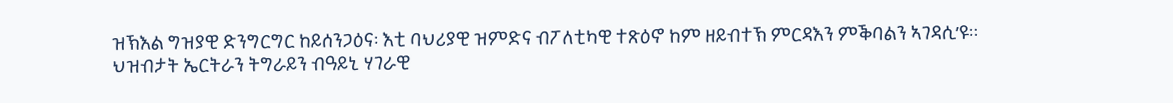ዝኽእል ግዝያዊ ድንግርግር ከይሰንጋዕና፡ እቲ ባህሪያዊ ዝምድና ብፖለቲካዊ ተጽዕኖ ከም ዘይብተኽ ምርዳእን ምቕባልን ኣገዳሲ’ዩ።
ህዝብታት ኤርትራን ትግራይን ብዓይኒ ሃገራዊ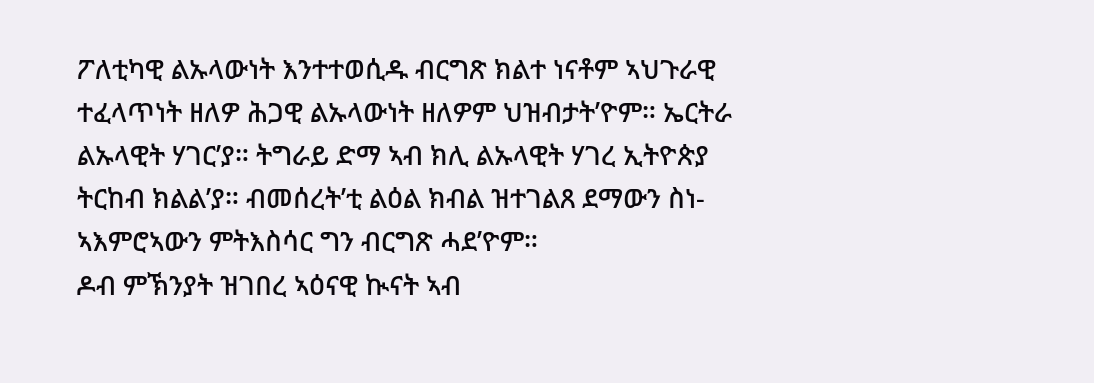ፖለቲካዊ ልኡላውነት እንተተወሲዱ ብርግጽ ክልተ ነናቶም ኣህጉራዊ ተፈላጥነት ዘለዎ ሕጋዊ ልኡላውነት ዘለዎም ህዝብታት’ዮም። ኤርትራ ልኡላዊት ሃገር’ያ። ትግራይ ድማ ኣብ ክሊ ልኡላዊት ሃገረ ኢትዮጵያ ትርከብ ክልል’ያ። ብመሰረት’ቲ ልዕል ክብል ዝተገልጸ ደማውን ስነ- ኣእምሮኣውን ምትእስሳር ግን ብርግጽ ሓደ’ዮም።
ዶብ ምኽንያት ዝገበረ ኣዕናዊ ኲናት ኣብ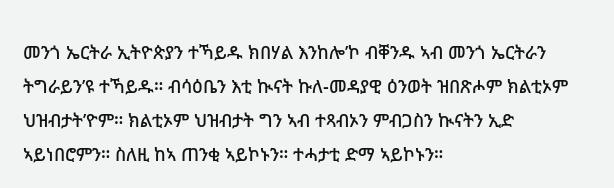መንጎ ኤርትራ ኢትዮጵያን ተኻይዱ ክበሃል እንከሎ’ኮ ብቐንዱ ኣብ መንጎ ኤርትራን ትግራይን’ዩ ተኻይዱ። ብሳዕቤን እቲ ኲናት ኩለ-መዳያዊ ዕንወት ዝበጽሖም ክልቲኦም ህዝብታት’ዮም። ክልቲኦም ህዝብታት ግን ኣብ ተጻብኦን ምብጋስን ኲናትን ኢድ ኣይነበሮምን። ስለዚ ከኣ ጠንቂ ኣይኮኑን። ተሓታቲ ድማ ኣይኮኑን።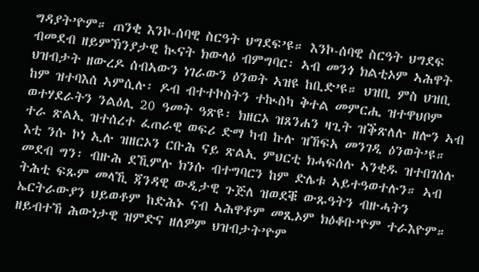ግዳያት’ዮም። ጠንቂ እንኮ-ሰባዊ ስርዓት ህግደፍ’ዩ። እንኮ-ሰባዊ ስርዓት ህግደፍ ብመደብ ዘይምኽንያታዊ ኲናት ክውላዕ ብምግባር፡ ኣብ መንጎ ክልቲኦም ኣሕዋት ህዝብታት ዘውረዶ ሰብኣውን ነገራውን ዕንወት ኣዝዩ ከቢድ’ዩ። ህዝቢ ምስ ህዝቢ ከም ዝተባእሰ ኣምሲሉ፡ ዶብ ብተተኮስትን ተኲስካ ቅተል መምርሒ ዝተዋህቦም ወተሃደራትን ንልዕሊ 20 ዓመት ዓጽዩ፡ ክዘርኦ ዝጸንሐን ዛጊት ዝቕጽለሉ ዘሎን ኣብ ተራ ጽልኢ ዝተሰረተ ፈጠራዊ ወፍሪ ድማ ካብ ኩሉ ዝኸፍአ መንገዲ ዕንወት’ዩ።
እቲ ንሱ ኮነ ኢሉ ዝዘርኦን ርቡሕ ናይ ጽልኢ ምህርቲ ክሓፍሰሉ ኣንቂዱ ዝተበገሰሉ መደብ ግን፡ ብዙሕ ደኺምሉ ክንሱ ብተግባርን ከም ድሌቱ ኣይተዓወተሉን። ኣብ ትሕቲ ፍጹም መላኺ ጃንዳዊ ውዲታዊ ጉጅለ ዝወደቑ ውጹዓትን ብዙሓትን ኤርትራውያን ህይወቶም ከድሕኑ ናብ ኣሕዋቶም መጺኦም ክዕቆቡ’ዮም ተራእዮም። ዘይብተኸ ሕውነታዊ ዝምድና ዘለዎም ህዝብታት’ዮም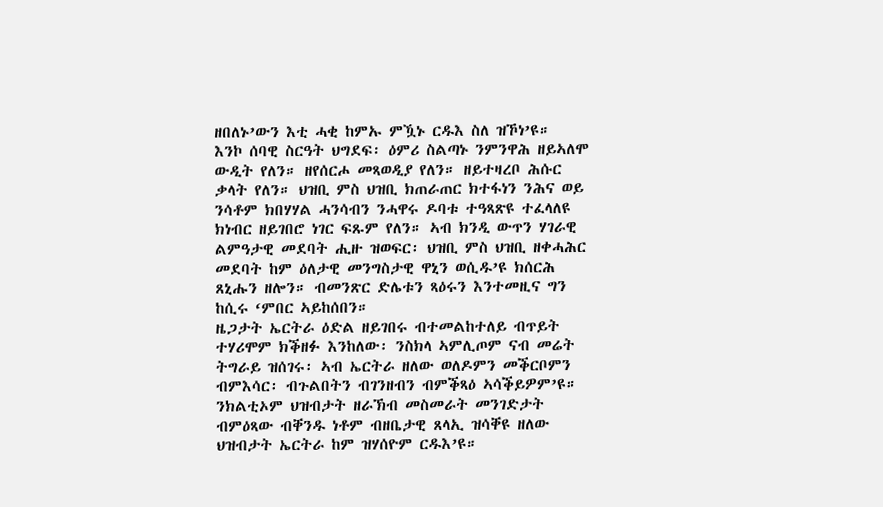ዘበለኑ’ውን እቲ ሓቂ ከምኡ ምዃኑ ርዱእ ስለ ዝኾነ’ዩ።
እንኮ ሰባዊ ስርዓት ህግደፍ፡ ዕምሪ ስልጣኑ ንምንዋሕ ዘይኣለሞ ውዲት የለን። ዘየሰርሖ መጻወዲያ የለን። ዘይተዛረቦ ሕሱር ቃላት የለን። ህዝቢ ምስ ህዝቢ ክጠራጠር ክተፋነን ንሕና ወይ ንሳቶም ክበሃሃል ሓንሳብን ንሓዋሩ ዶባቱ ተዓጻጽዩ ተፈላለዩ ክነብር ዘይገበሮ ነገር ፍጹም የለን። ኣብ ክንዲ ውጥን ሃገራዊ ልምዓታዊ መደባት ሒዙ ዝወፍር፡ ህዝቢ ምስ ህዝቢ ዘቀሓሕር መደባት ከም ዕለታዊ መንግስታዊ ዋኒን ወሲዱ’ዩ ክሰርሕ ጸኒሑን ዘሎን። ብመንጽር ድሌቱን ጻዕሩን እንተመዚና ግን ከሲሩ ‘ምበር ኣይከሰበን።
ዜጋታት ኤርትራ ዕድል ዘይገበሩ ብተመልከተለይ ብጥይት ተሃሪሞም ክቕዘፉ እንከለው፡ ንስክላ ኣምሊጦም ናብ መሬት ትግራይ ዝሰገሩ፡ ኣብ ኤርትራ ዘለው ወለዶምን መቕርቦምን ብምእሳር፡ ብጉልበትን ብገንዘብን ብምቕጻዕ ኣሳቕይዎም’ዩ። ንክልቲኦም ህዝብታት ዘራኽብ መስመራት መንገድታት ብምዕጻው ብቐንዱ ነቶም ብዘቤታዊ ጸላኢ ዝሳቐዩ ዘለው ህዝብታት ኤርትራ ከም ዝሃሰዮም ርዱእ’ዩ።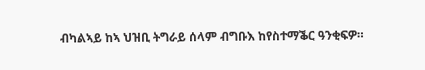ብካልኣይ ከኣ ህዝቢ ትግራይ ሰላም ብግቡእ ከየስተማቕር ዓንቂፍዎ።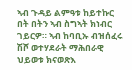ኣብ ጉዳይ ልምዓቱ ከይተኩር በት በትን ኣብ ስግኣት ክነብር ገይርዎ። ኣብ ከባቢኡ ብዝሰፈሩ ሽሾ ወተሃደራት ማሕበራዊ ህይወቱ ክናወጽእ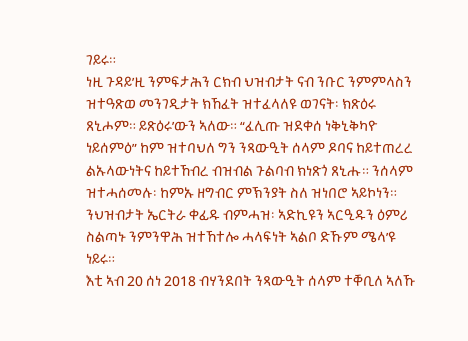ገይሩ።
ነዚ ጉዳይ’ዚ ንምፍታሕን ርክብ ህዝብታት ናብ ንቡር ንምምላስን ዝተዓጽወ መንገዲታት ክኸፈት ዝተፈላለዩ ወገናት፡ ክጽዕሩ ጸኒሖም። ይጽዕሩ’ውን ኣለው። “ፈሊጡ ዝደቀሰ ነቅኒቅካዮ ነይሰምዕ” ከም ዝተባህለ ግን ንጻውዒት ሰላም ዶባና ከይተጠረረ ልኡላውነትና ከይተኸብረ ብዝብል ጉልባብ ክነጽጎ ጸኒሑ። ንሰላም ዝተሓሰመሉ፡ ከምኡ ዘግብር ምኽንያት ስለ ዝነበሮ ኣይኮነን። ንህዝብታት ኤርትራ ቀፊዱ ብምሓዝ፡ ኣድኪዩን ኣርዒዱን ዕምሪ ስልጣኑ ንምንዋሕ ዝተኸተሎ ሓላፍነት ኣልቦ ድኹም ሜላ’ዩ ነይሩ።
እቲ ኣብ 20 ሰነ 2018 ብሃንደበት ንጻውዒት ሰላም ተቐቢለ ኣለኹ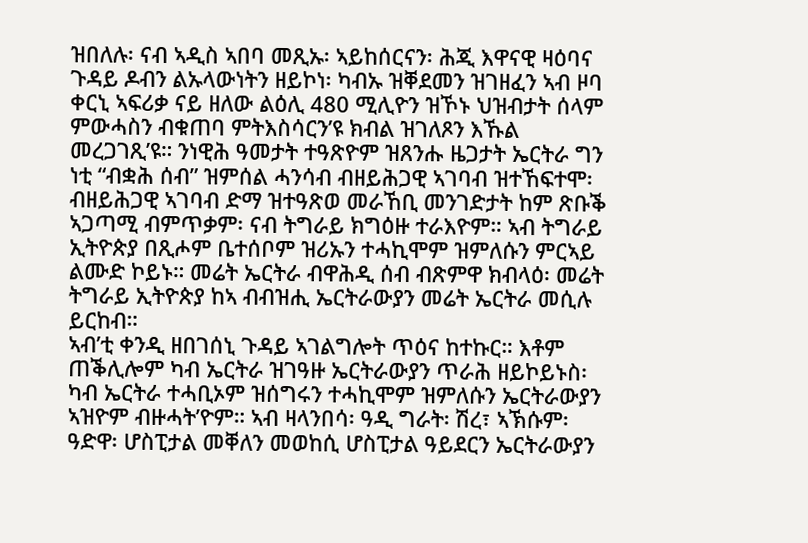ዝበለሉ፡ ናብ ኣዲስ ኣበባ መጺኡ፡ ኣይከሰርናን፡ ሕጂ እዋናዊ ዛዕባና ጉዳይ ዶብን ልኡላውነትን ዘይኮነ፡ ካብኡ ዝቐደመን ዝገዘፈን ኣብ ዞባ ቀርኒ ኣፍሪቃ ናይ ዘለው ልዕሊ 480 ሚሊዮን ዝኾኑ ህዝብታት ሰላም ምውሓስን ብቁጠባ ምትእስሳርን’ዩ ክብል ዝገለጾን እኹል መረጋገጺ’ዩ። ንነዊሕ ዓመታት ተዓጽዮም ዝጸንሑ ዜጋታት ኤርትራ ግን ነቲ “ብቋሕ ሰብ” ዝምሰል ሓንሳብ ብዘይሕጋዊ ኣገባብ ዝተኸፍተሞ፡ ብዘይሕጋዊ ኣገባብ ድማ ዝተዓጽወ መራኸቢ መንገድታት ከም ጽቡቕ ኣጋጣሚ ብምጥቃም፡ ናብ ትግራይ ክግዕዙ ተራእዮም። ኣብ ትግራይ ኢትዮጵያ በጺሖም ቤተሰቦም ዝሪኡን ተሓኪሞም ዝምለሱን ምርኣይ ልሙድ ኮይኑ። መሬት ኤርትራ ብዋሕዲ ሰብ ብጽምዋ ክብላዕ፡ መሬት ትግራይ ኢትዮጵያ ከኣ ብብዝሒ ኤርትራውያን መሬት ኤርትራ መሲሉ ይርከብ።
ኣብ’ቲ ቀንዲ ዘበገሰኒ ጉዳይ ኣገልግሎት ጥዕና ከተኩር። እቶም ጠቕሊሎም ካብ ኤርትራ ዝገዓዙ ኤርትራውያን ጥራሕ ዘይኮይኑስ፡ ካብ ኤርትራ ተሓቢኦም ዝሰግሩን ተሓኪሞም ዝምለሱን ኤርትራውያን ኣዝዮም ብዙሓት’ዮም። ኣብ ዛላንበሳ፡ ዓዲ ግራት፡ ሽረ፣ ኣኽሱም፡ ዓድዋ፡ ሆስፒታል መቐለን መወከሲ ሆስፒታል ዓይደርን ኤርትራውያን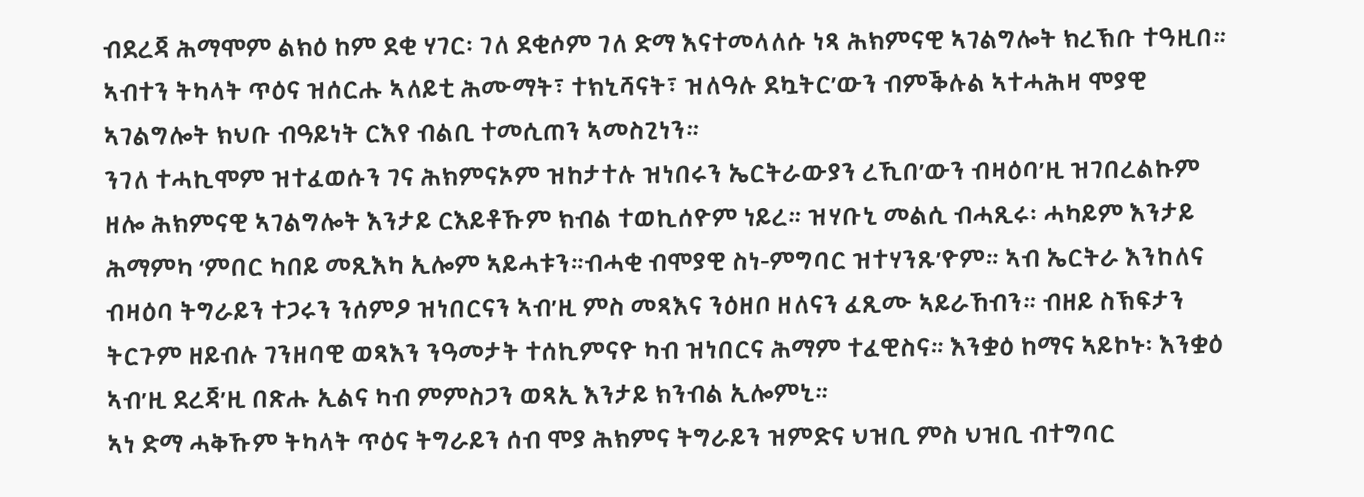ብደረጃ ሕማሞም ልክዕ ከም ደቂ ሃገር፡ ገለ ደቂሶም ገለ ድማ እናተመላለሱ ነጻ ሕክምናዊ ኣገልግሎት ክረኽቡ ተዓዚበ። ኣብተን ትካላት ጥዕና ዝሰርሑ ኣለይቲ ሕሙማት፣ ተክኒሻናት፣ ዝለዓሉ ደኳትር’ውን ብምቕሉል ኣተሓሕዛ ሞያዊ ኣገልግሎት ክህቡ ብዓይነት ርእየ ብልቢ ተመሲጠን ኣመስጊነን።
ንገለ ተሓኪሞም ዝተፈወሱን ገና ሕክምናኦም ዝከታተሉ ዝነበሩን ኤርትራውያን ረኺበ’ውን ብዛዕባ’ዚ ዝገበረልኩም ዘሎ ሕክምናዊ ኣገልግሎት እንታይ ርእይቶኹም ክብል ተወኪሰዮም ነይረ። ዝሃቡኒ መልሲ ብሓጺሩ፡ ሓካይም እንታይ ሕማምካ ‘ምበር ካበይ መጺእካ ኢሎም ኣይሓቱን።ብሓቂ ብሞያዊ ስነ-ምግባር ዝተሃንጹ’ዮም። ኣብ ኤርትራ እንከለና ብዛዕባ ትግራይን ተጋሩን ንሰምዖ ዝነበርናን ኣብ’ዚ ምስ መጻእና ንዕዘቦ ዘለናን ፈጺሙ ኣይራኸብን። ብዘይ ስኽፍታን ትርጉም ዘይብሉ ገንዘባዊ ወጻእን ንዓመታት ተሰኪምናዮ ካብ ዝነበርና ሕማም ተፈዊስና። እንቋዕ ከማና ኣይኮኑ፡ እንቋዕ ኣብ’ዚ ደረጃ’ዚ በጽሑ ኢልና ካብ ምምስጋን ወጻኢ እንታይ ክንብል ኢሎምኒ።
ኣነ ድማ ሓቅኹም ትካላት ጥዕና ትግራይን ሰብ ሞያ ሕክምና ትግራይን ዝምድና ህዝቢ ምስ ህዝቢ ብተግባር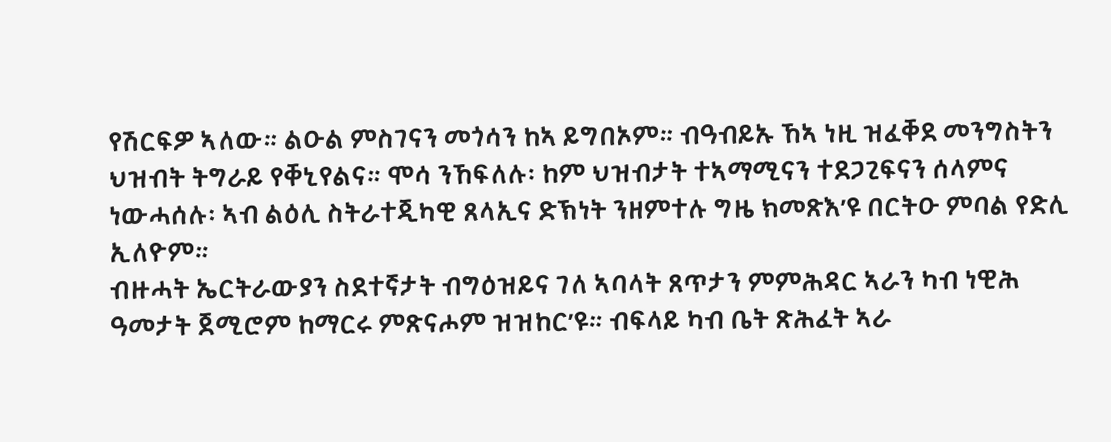የሽርፍዎ ኣለው። ልዑል ምስገናን መጎሳን ከኣ ይግበኦም። ብዓብይኡ ኸኣ ነዚ ዝፈቐደ መንግስትን ህዝብት ትግራይ የቐኒየልና። ሞሳ ንኸፍለሉ፡ ከም ህዝብታት ተኣማሚናን ተደጋጊፍናን ሰላምና ነውሓሰሉ፡ ኣብ ልዕሊ ስትራተጂካዊ ጸላኢና ድኽነት ንዘምተሉ ግዜ ክመጽእ’ዩ በርትዑ ምባል የድሊ ኢለዮም።
ብዙሓት ኤርትራውያን ስደተኛታት ብግዕዝይና ገለ ኣባላት ጸጥታን ምምሕዳር ኣራን ካብ ነዊሕ ዓመታት ጀሚሮም ከማርሩ ምጽናሖም ዝዝከር’ዩ። ብፍላይ ካብ ቤት ጽሕፈት ኣራ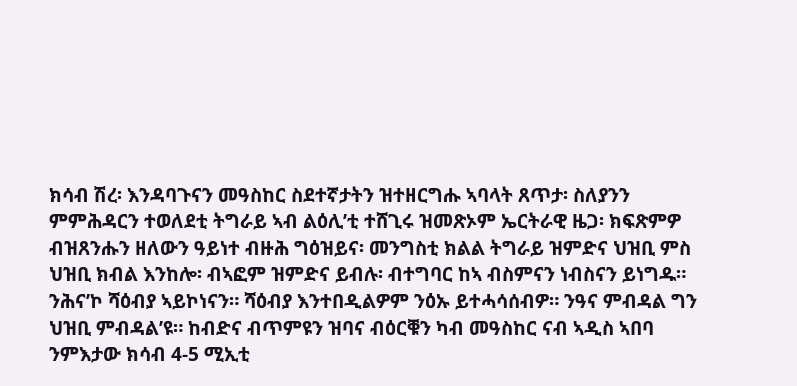ክሳብ ሽረ፡ እንዳባጉናን መዓስከር ስደተኛታትን ዝተዘርግሑ ኣባላት ጸጥታ፡ ስለያንን ምምሕዳርን ተወለደቲ ትግራይ ኣብ ልዕሊ’ቲ ተሸጊሩ ዝመጽኦም ኤርትራዊ ዜጋ፡ ክፍጽምዎ ብዝጸንሑን ዘለውን ዓይነተ ብዙሕ ግዕዝይና፡ መንግስቲ ክልል ትግራይ ዝምድና ህዝቢ ምስ ህዝቢ ክብል እንከሎ፡ ብኣፎም ዝምድና ይብሉ፡ ብተግባር ከኣ ብስምናን ነብስናን ይነግዱ። ንሕና’ኮ ሻዕብያ ኣይኮነናን። ሻዕብያ እንተበዲልዎም ንዕኡ ይተሓሳሰብዎ። ንዓና ምብዳል ግን ህዝቢ ምብዳል’ዩ። ከብድና ብጥምዩን ዝባና ብዕርቑን ካብ መዓስከር ናብ ኣዲስ ኣበባ ንምእታው ክሳብ 4-5 ሚኢቲ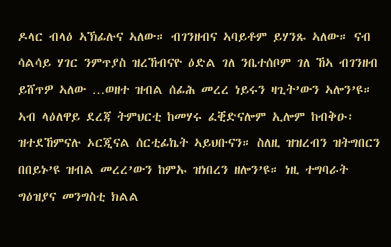ዶላር ብላዕ ኣኽፊሉና ኣለው። ብገንዘብና ኣባይቶም ይሃንጹ ኣለው። ናብ ሳልሳይ ሃገር ንምጥያስ ዝረኸብናዮ ዕድል ገለ ንቤተሰቦም ገለ ኸኣ ብገንዘብ ይሸጥዎ ኣለው …ወዘተ ዝብል ሰፊሕ መረረ ነይሩን ዛጊት’ውን ኣሎን’ዩ።
ኣብ ላዕለዋይ ደረጃ ትምህርቲ ከመሃሩ ፈቒድናሎም ኢሎም ከብቅዑ፡ ዝተደኸምናሉ ኦርጂናል ሰርቲፊኬት ኣይህቡናን። ስለዚ ዝዝረብን ዝትግበርን በበይኑ’ዩ ዝብል መረረ’ውን ከምኡ ዝነበረን ዘሎን’ዩ። ነዚ ተግባራት ግዕዝያና መንግስቲ ክልል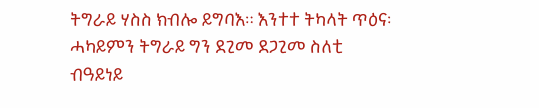ትግራይ ሃስስ ክብሎ ይግባእ። እንተተ ትካላት ጥዕና፡ ሓካይምን ትግራይ ግን ደጊመ ደጋጊመ ስለቲ ብዓይነይ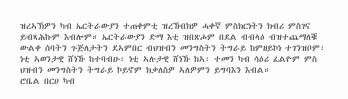ዝረኣኽዎን ካብ ኤርትራውያን ተጠቀምቲ ዝረኸብክዎ ሓቀኛ ምስክርነትን ክብሪ ምስገና ይብጻሕኩም እብሎም። ኤርትራውያን ድማ እቲ ዝበጽሖም በደል ብብላዕ ብዝተጨማለቑ ውልቀ ሰባትን ጉጅለታትን ደኣምበር ብህዝብን መንግስትን ትግራይ ከምዘይኮነ ተገንዝቦም፡ ነቲ ኣወንታዊ ሸነኹ ከተባብዑ፡ ነቲ ኣሉታዊ ሸነኹ ከኣ፡ ተመን ካብ ሳዕሪ ፈልዮም ምስ ህዝብን መንግስትን ትግራይ ኮይኖም ክቃለስዎ ኣለዎምን ይግባእን እብል።
ሮቤል በርሀ ካብ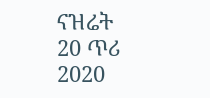ናዝሬት
20 ጥሪ 2020